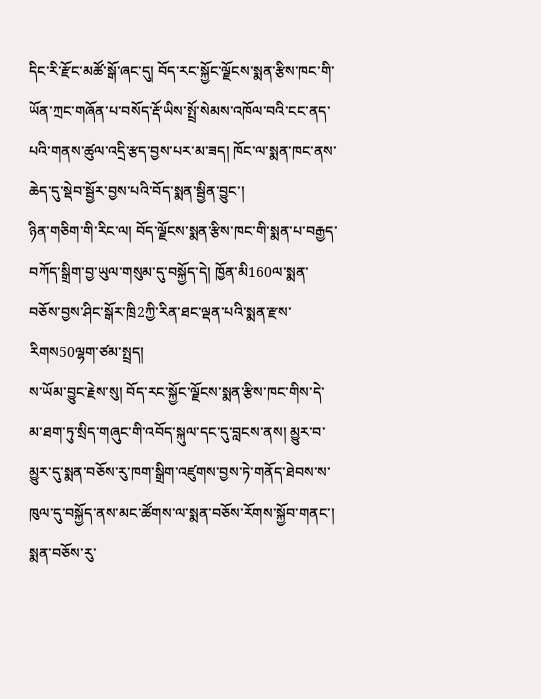དིང་རི་རྫོང་མཚོ་སྒོ་ཞང་དུ། བོད་རང་སྐྱོང་ལྗོངས་སྨན་རྩིས་ཁང་གི་ཡོན་ཀྲང་གཞོན་པ་བསོད་རྡོ་ཡིས་སྤྲོ་སེམས་འཁོལ་བའི་ངང་ནད་པའི་གནས་ཚུལ་འདྲི་རྩད་བྱས་པར་མ་ཟད། ཁོང་ལ་སྨན་ཁང་ནས་ཆེད་དུ་སྡེབ་སྦྱོར་བྱས་པའི་བོད་སྨན་སྦྱིན་བྱུང་།
ཉིན་གཅིག་གི་རིང་ལ། བོད་ལྗོངས་སྨན་རྩིས་ཁང་གི་སྨན་པ་བརྒྱད་བཀོད་སྒྲིག་བྱ་ཡུལ་གསུམ་དུ་བསྐྱོད་དེ། ཁྱོན་མི160ལ་སྨན་བཅོས་བྱས་ཤིང་སྒོར་ཁྲི2ཀྱི་རིན་ཐང་ལྡན་པའི་སྨན་རྫས་རིགས50ལྷག་ཙམ་སྤྲད།
ས་ཡོམ་བྱུང་རྗེས་སུ། བོད་རང་སྐྱོང་ལྗོངས་སྨན་རྩིས་ཁང་གིས་དེ་མ་ཐག་ཏུ་སྲིད་གཞུང་གི་འབོད་སྐུལ་དང་དུ་བླངས་ནས། མྱུར་བ་མྱུར་དུ་སྨན་བཅོས་རུ་ཁག་སྒྲིག་འཛུགས་བྱས་ཏེ་གནོད་ཐེབས་ས་ཁུལ་དུ་བསྐྱོད་ནས་མང་ཚོགས་ལ་སྨན་བཅོས་རོགས་སྐྱོབ་གནང་།
སྨན་བཅོས་རུ་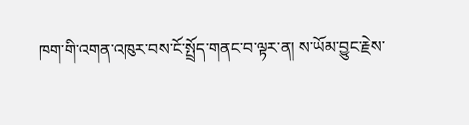ཁག་གི་འགན་འཁུར་བས་ངོ་སྤྲོད་གནང་བ་ལྟར་ན། ས་ཡོམ་བྱུང་རྗེས་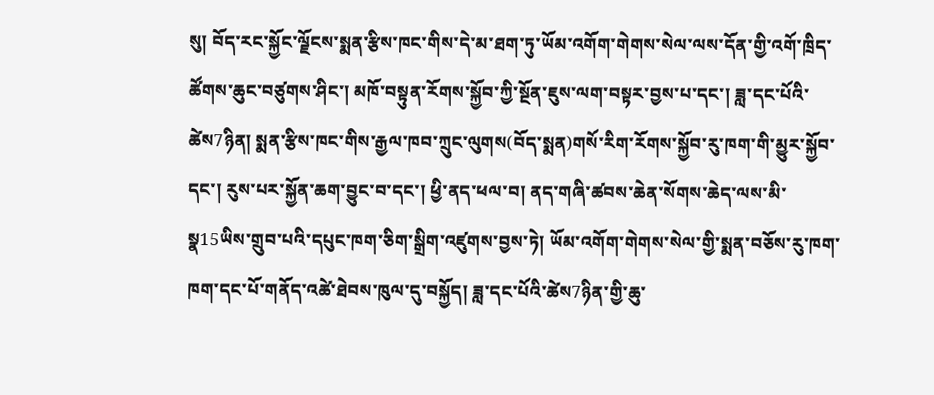སུ། བོད་རང་སྐྱོང་ལྗོངས་སྨན་རྩིས་ཁང་གིས་དེ་མ་ཐག་ཏུ་ཡོམ་འགོག་གེགས་སེལ་ལས་དོན་གྱི་འགོ་ཁྲིད་ཚོགས་ཆུང་བཙུགས་ཤིང་། མཁོ་བསྟུན་རོགས་སྐྱོབ་ཀྱི་སྔོན་ཇུས་ལག་བསྟར་བྱས་པ་དང་། ཟླ་དང་པོའི་ཚེས7ཉིན། སྨན་རྩིས་ཁང་གིས་རྒྱལ་ཁབ་ཀྲུང་ལུགས(བོད་སྨན)གསོ་རིག་རོགས་སྐྱོབ་རུ་ཁག་གི་མྱུར་སྐྱོབ་དང་། རུས་པར་སྐྱོན་ཆག་བྱུང་བ་དང་། ཕྱི་ནད་ཕལ་བ། ནད་གཞི་ཚབས་ཆེན་སོགས་ཆེད་ལས་མི་སྣ15ཡིས་གྲུབ་པའི་དཔུང་ཁག་ཅིག་སྒྲིག་འཛུགས་བྱས་ཏེ། ཡོམ་འགོག་གེགས་སེལ་གྱི་སྨན་བཅོས་རུ་ཁག་ཁག་དང་པོ་གནོད་འཚེ་ཐེབས་ཁུལ་དུ་བསྐྱོད། ཟླ་དང་པོའི་ཚེས7ཉིན་གྱི་ཆུ་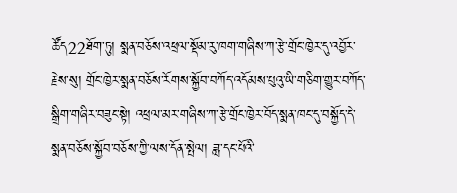ཚོད22ཐོག་ཏུ། སྨན་བཅོས་འཕྲལ་སྡོམ་རུ་ཁག་གཞིས་ཀ་རྩེ་གྲོང་ཁྱེར་དུ་འབྱོར་རྗེས་སུ། གྲོང་ཁྱེར་སྨན་བཅོས་རོགས་སྐྱོབ་བཀོད་འདོམས་པུའུ་ཡི་གཅིག་གྱུར་བཀོད་སྒྲིག་གཞིར་བཟུང་སྟེ། འཕྲལ་མར་གཞིས་ཀ་རྩེ་གྲོང་ཁྱེར་བོད་སྨན་ཁང་དུ་བསྐྱོད་དེ་སྨན་བཅོས་སྐྱོབ་བཅོས་ཀྱི་ལས་དོན་སྤེལ། ཟླ་དང་པོའི་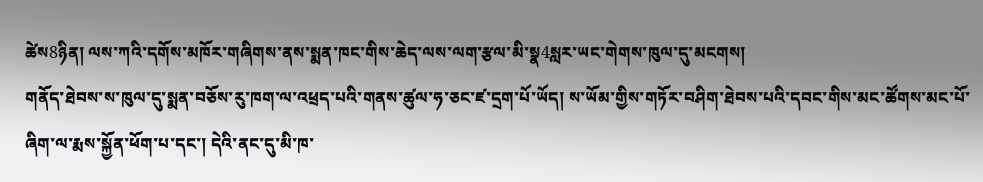ཚེས8ཉིན། ལས་ཀའི་དགོས་མཁོར་གཞིགས་ནས་སྨན་ཁང་གིས་ཆེད་ལས་ལག་རྩལ་མི་སྣ4སླར་ཡང་གེགས་ཁུལ་དུ་མངགས།
གནོད་ཐེབས་ས་ཁུལ་དུ་སྨན་བཅོས་རུ་ཁག་ལ་འཕྲད་པའི་གནས་ཚུལ་ཧ་ཅང་ཛ་དྲག་པོ་ཡོད། ས་ཡོམ་གྱིས་གཏོར་བཤིག་ཐེབས་པའི་དབང་གིས་མང་ཚོགས་མང་པོ་ཞིག་ལ་རྨས་སྐྱོན་ཕོག་པ་དང་། དེའི་ནང་དུ་མི་ཁ་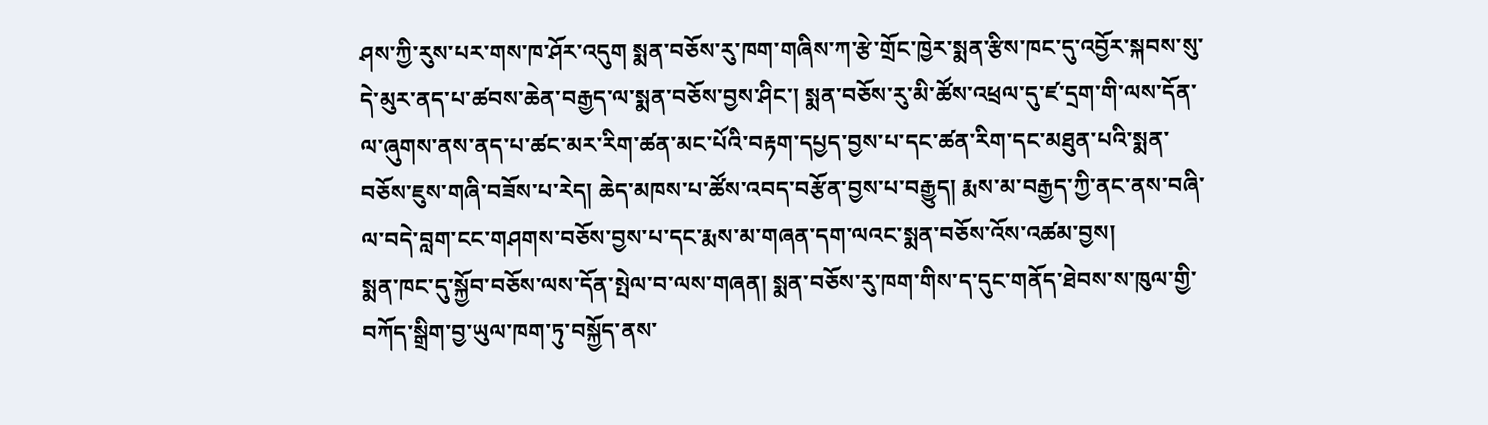ཤས་ཀྱི་རུས་པར་གས་ཁ་ཤོར་འདུག སྨན་བཅོས་རུ་ཁག་གཞིས་ཀ་རྩེ་གྲོང་ཁྱེར་སྨན་རྩིས་ཁང་དུ་འབྱོར་སྐབས་སུ་དེ་མུར་ནད་པ་ཚབས་ཆེན་བརྒྱད་ལ་སྨན་བཅོས་བྱས་ཤིང་། སྨན་བཅོས་རུ་མི་ཚོས་འཕྲལ་དུ་ཛ་དྲག་གི་ལས་དོན་ལ་ཞུགས་ནས་ནད་པ་ཚང་མར་རིག་ཚན་མང་པོའི་བརྟག་དཔྱད་བྱས་པ་དང་ཚན་རིག་དང་མཐུན་པའི་སྨན་བཅོས་ཇུས་གཞི་བཟོས་པ་རེད། ཆེད་མཁས་པ་ཚོས་འབད་བརྩོན་བྱས་པ་བརྒྱུད། རྨས་མ་བརྒྱད་ཀྱི་ནང་ནས་བཞི་ལ་བདེ་བླག་ངང་གཤགས་བཅོས་བྱས་པ་དང་རྨས་མ་གཞན་དག་ལའང་སྨན་བཅོས་འོས་འཚམ་བྱས།
སྨན་ཁང་དུ་སྐྱོབ་བཅོས་ལས་དོན་སྤེལ་བ་ལས་གཞན། སྨན་བཅོས་རུ་ཁག་གིས་ད་དུང་གནོད་ཐེབས་ས་ཁུལ་གྱི་བཀོད་སྒྲིག་བྱ་ཡུལ་ཁག་ཏུ་བསྐྱོད་ནས་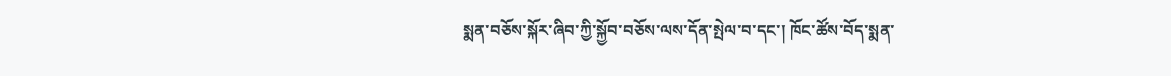སྨན་བཅོས་སྐོར་ཞིབ་ཀྱི་སྐྱོབ་བཅོས་ལས་དོན་སྤེལ་བ་དང་། ཁོང་ཚོས་བོད་སྨན་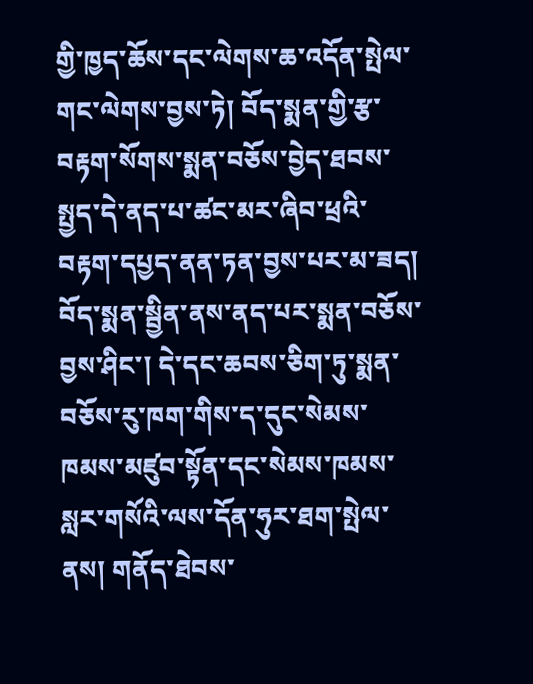གྱི་ཁྱད་ཆོས་དང་ལེགས་ཆ་འདོན་སྤེལ་གང་ལེགས་བྱས་ཏེ། བོད་སྨན་གྱི་རྩ་བརྟག་སོགས་སྨན་བཅོས་བྱེད་ཐབས་སྤྱད་དེ་ནད་པ་ཚང་མར་ཞིབ་ཕྲའི་བརྟག་དཔྱད་ནན་ཏན་བྱས་པར་མ་ཟད། བོད་སྨན་སྦྱིན་ནས་ནད་པར་སྨན་བཅོས་བྱས་ཤིང་། དེ་དང་ཆབས་ཅིག་ཏུ་སྨན་བཅོས་རུ་ཁག་གིས་ད་དུང་སེམས་ཁམས་མཛུབ་སྟོན་དང་སེམས་ཁམས་སླར་གསོའི་ལས་དོན་ཧུར་ཐག་སྤེལ་ནས། གནོད་ཐེབས་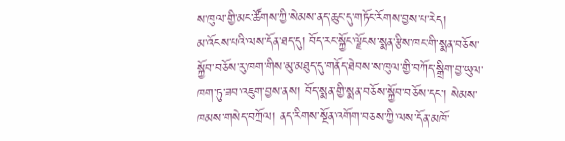ས་ཁུལ་གྱི་མང་ཚོགས་ཀྱི་སེམས་ནད་ཆུང་དུ་གཏོང་རོགས་བྱས་པ་རེད།
མ་འོངས་པའི་ལས་དོན་ཐད་དུ། བོད་རང་སྐྱོང་ལྗོངས་སྨན་རྩིས་ཁང་གི་སྨན་བཅོས་སྐྱོབ་བཅོས་རུ་ཁག་གིས་མུ་མཐུད་དུ་གནོད་ཐེབས་ས་ཁུལ་གྱི་བཀོད་སྒྲིག་བྱ་ཡུལ་ཁག་ཏུ་ཟབ་འཇུག་བྱས་ནས། བོད་སྨན་གྱི་སྨན་བཅོས་སྐྱོབ་བཅོས་དང་། སེམས་ཁམས་གསེད་བཀྲོལ། ནད་རིགས་སྔོན་འགོག་བཅས་ཀྱི་ལས་དོན་མཁོ་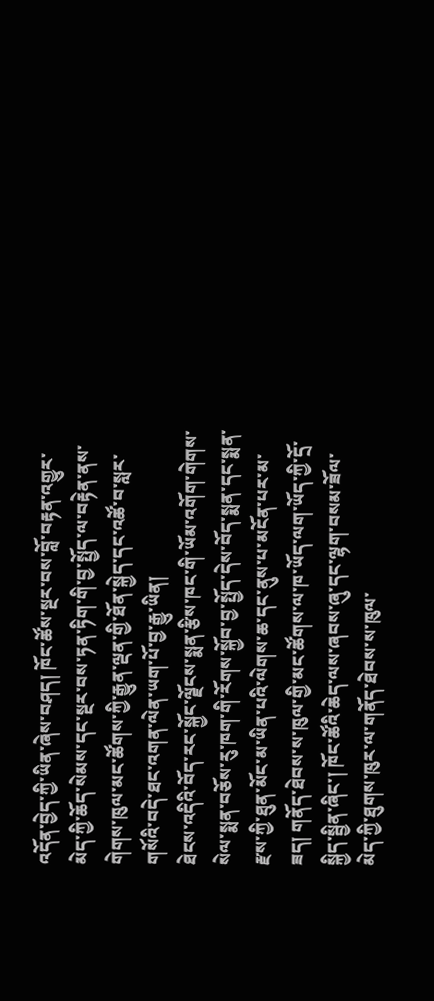འདོན་བྱེད་ཀྱི་ཡིན་ཞེས་བཤད། ཁོང་ཚོས་སྔར་བས་བློ་བརྟན་འགྱུར་མེད་ཀྱི་ཆོད་སེམས་དང་སྔར་བས་ཏན་ཏིག་གི་བྱ་སྤྱོད་ལ་བརྟེན་ནས་གེགས་ཁུལ་མང་ཚོགས་ཀྱི་རྒྱུན་ལྡན་གྱི་ཐོན་སྐྱེད་དང་འཚོ་བ་སླར་གསོའི་བདེ་ཐང་འགན་ལེན་ཡག་པོ་བྱ་རྒྱུ་ཡིན།
ཐེངས་འདིའི་བོད་རང་སྐྱོང་ལྗོངས་སྨན་རྩིས་ཁང་གི་ཡོམ་འགོག་གེགས་སེལ་སྨན་བཅོས་རུ་ཁག་གི་རོགས་སྐྱོབ་བྱ་སྤྱོད་དེས་བོད་སྨན་དང་སྨན་རྫས་ཀྱི་ཐུན་མོང་མ་ཡིན་པའི་ལེགས་ཆ་དང་ནུས་པ་མངོན་པར་མ་ཟད། གནོད་ཐེབས་ས་ཁུལ་གྱི་མང་ཚོགས་ལ་ཁ་ཡོད་ལག་ཡོད་ཀྱི་དྲོ་སྐྱིད་སྦྱིན་ཞིང་། ཁོང་ཚོའི་ཆེད་ལས་ཞབས་ཞུ་དང་ལྷག་བསམ་ཟོལ་མེད་ཀྱི་ཐུགས་ཁུར་ལ་གནོད་ཐེབས་ས་ཁུལ་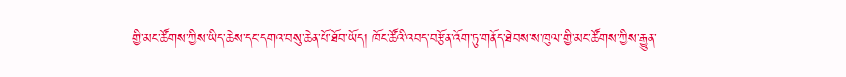གྱི་མང་ཚོགས་ཀྱིས་ཡིད་ཆེས་དང་དགའ་བསུ་ཆེན་པོ་ཐོབ་ཡོད། ཁོང་ཚོའི་འབད་བརྩོན་འོག་ཏུ་གནོད་ཐེབས་ས་ཁུལ་གྱི་མང་ཚོགས་ཀྱིས་རྒྱུན་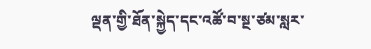ལྡན་གྱི་ཐོན་སྐྱེད་དང་འཚོ་བ་སྔ་ཙམ་སླར་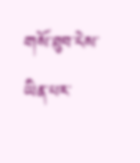གསོ་ཐུབ་ངེས་ཡིན་པར་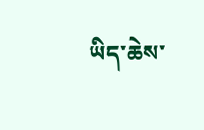ཡིད་ཆེས་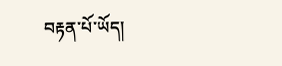བརྟན་པོ་ཡོད།